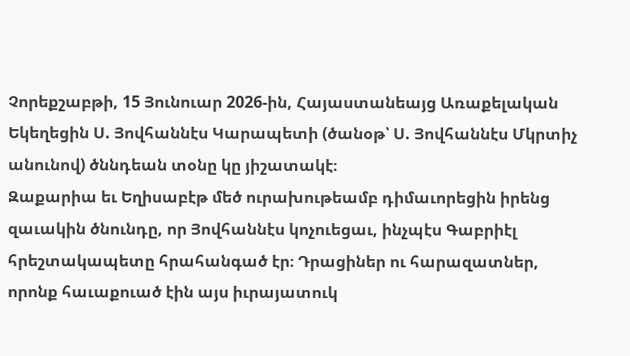Չորեքշաբթի, 15 Յունուար 2026-ին, Հայաստանեայց Առաքելական Եկեղեցին Ս. Յովհաննէս Կարապետի (ծանօթ՝ Ս. Յովհաննէս Մկրտիչ անունով) ծննդեան տօնը կը յիշատակէ։
Զաքարիա եւ Եղիսաբէթ մեծ ուրախութեամբ դիմաւորեցին իրենց զաւակին ծնունդը, որ Յովհաննէս կոչուեցաւ, ինչպէս Գաբրիէլ հրեշտակապետը հրահանգած էր։ Դրացիներ ու հարազատներ, որոնք հաւաքուած էին այս իւրայատուկ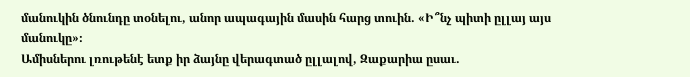մանուկին ծնունդը տօնելու, անոր ապագային մասին հարց տուին. «Ի՞նչ պիտի ըլլայ այս մանուկը»։
Ամիսներու լռութենէ ետք իր ձայնը վերագտած ըլլալով, Զաքարիա ըսաւ.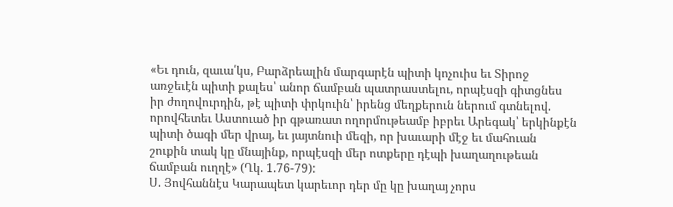«Եւ դուն, զաւա՛կս, Բարձրեալին մարգարէն պիտի կոչուիս եւ Տիրոջ առջեւէն պիտի քալես՝ անոր ճամբան պատրաստելու, որպէսզի գիտցնես իր ժողովուրդին, թէ պիտի փրկուին՝ իրենց մեղքերուն ներում գտնելով. որովհետեւ Աստուած իր գթառատ ողորմութեամբ իբրեւ Արեգակ՝ երկինքէն պիտի ծագի մեր վրայ, եւ յայտնուի մեզի, որ խաւարի մէջ եւ մահուան շուքին տակ կը մնայինք, որպէսզի մեր ոտքերը դէպի խաղաղութեան ճամբան ուղղէ» (Ղկ. 1.76-79):
Ս. Յովհաննէս Կարապետ կարեւոր դեր մը կը խաղայ չորս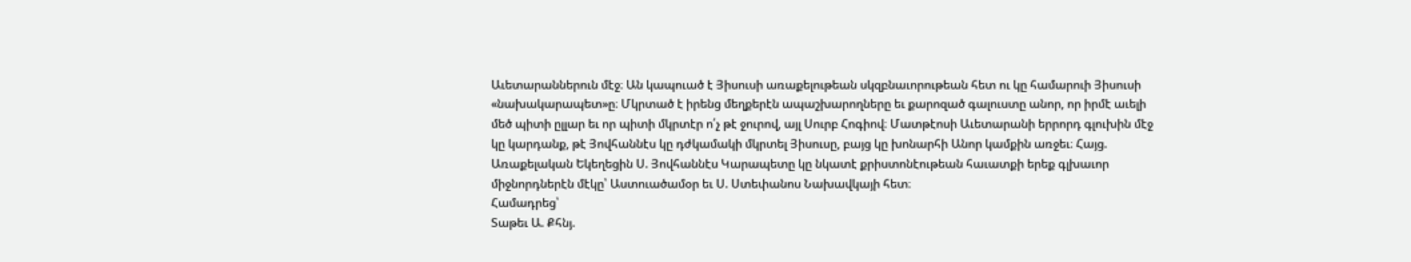Աւետարաններուն մէջ։ Ան կապուած է Յիսուսի առաքելութեան սկզբնաւորութեան հետ ու կը համարուի Յիսուսի «նախակարապետ»ը։ Մկրտած է իրենց մեղքերէն ապաշխարողները եւ քարոզած գալուստը անոր, որ իրմէ աւելի մեծ պիտի ըլլար եւ որ պիտի մկրտէր ո՛չ թէ ջուրով, այլ Սուրբ Հոգիով։ Մատթէոսի Աւետարանի երրորդ գլուխին մէջ կը կարդանք, թէ Յովհաննէս կը դժկամակի մկրտել Յիսուսը, բայց կը խոնարհի Անոր կամքին առջեւ։ Հայց. Առաքելական Եկեղեցին Ս. Յովհաննէս Կարապետը կը նկատէ քրիստոնէութեան հաւատքի երեք գլխաւոր միջնորդներէն մէկը՝ Աստուածամօր եւ Ս. Ստեփանոս Նախավկայի հետ։
Համադրեց՝
Տաթեւ Ա. Քհնյ.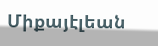Միքայէլեան